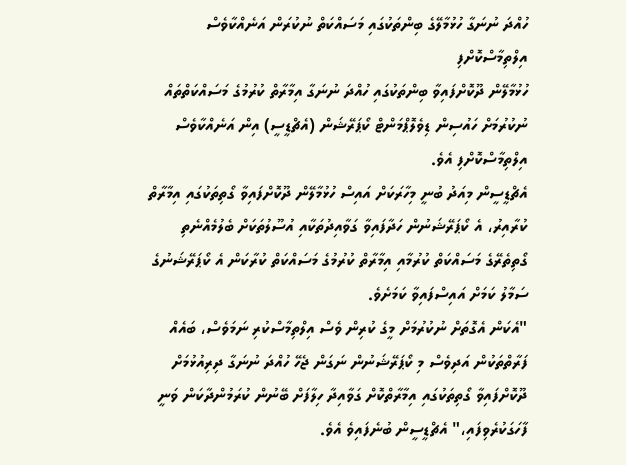ހުއްދަ ނުނަގާ ހުޅުމާލޭގެ ބިންތަކުގައި މަސައްކަތް ނުކުރަން އަނެއްކާވެސް އިލްތިމާސްކޮށްފި
ހުޅުމާލޭން ދޫކޮށްފައިވާ ބިންތަކުގައި ހުއްދަ ނުނަގާ އިމާރާތް ކުރުމުގެ މަސައްކަތްތައް ނުކުރުމަށް ހައުސިން ޑިވެލޮޕްމަންޓް ކޯޕަރޭޝަން (އެޗްޑީސީ) އިން އަނެއްކާވެސް އިލްތިމާސްކޮށްފި އެވެ.
އެޗްޑީސީން މިއަދު ބުނީ މިހާރަކަށް އައިސް ހުޅުމާލޭން ދޫކޮށްފައިވާ ގޯތިތަކުގައި އިމާރާތް ކުރާއިރު، އެ ކޯޕަރޭޝަނުން ހަދާފައިވާ ގަވާއިދުތަކާއި އުސޫލުތަކަށް ބެލުމެއްނެތި ގޯތިތެރޭގެ މަސައްކަތް ކުރުމާއި އިމާރާތް ކުރުމުގެ މަސައްކަތް ކުރާކަން އެ ކޯޕަރޭޝަނުގެ ސަމާލު ކަމަށް އައިސްފައިވާ ކަމަށެވެ.
"އެކަން އެގޮތަށް ނުކުރުމަށް މީގެ ކުރިން ވެސް އިލްތިމާސްކުރި ނަމަވެސް، ބައެއް ފަރާތްތަކުން އަދިވެސް މި ކޯޕަރޭޝަނުން ނަގަން ޖެހޭ ހުއްދަ ނުނަގާ ދިރިއުޅުމަށް ދޫކޮށްފައިވާ ގޯތިތަކުގައި އިމާރާތްކޮށް ގަވާއިދާ ހިލާފަށް ބޭނުން ކުރަމުންދާކަން ވަނީ ފާހަގަކުރެވިފައި،" އެޗްޑީސީން ބުނެފައިވެ އެވެ.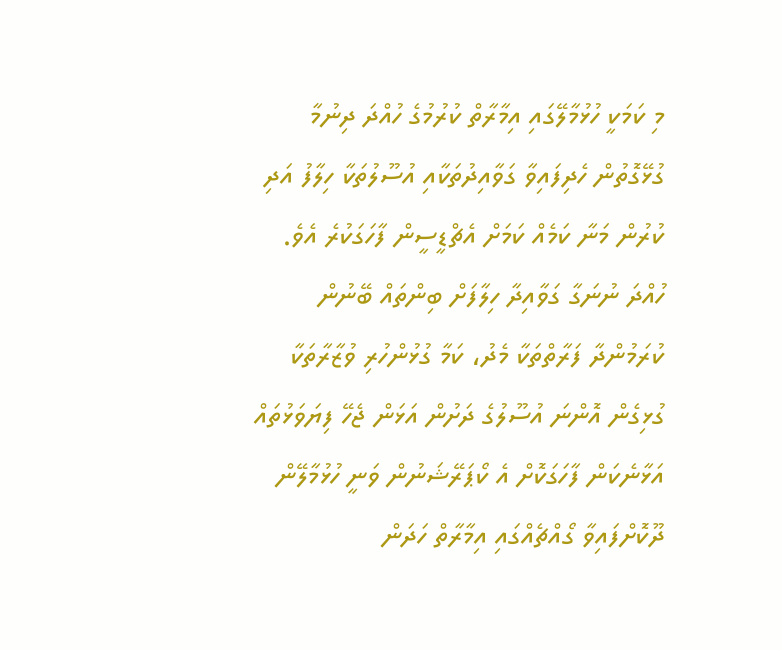މި ކަމަކީ ހުޅުމާލޭގައި އިމާރާތް ކުރުމުގެ ހުއްދަ ދިނުމާ ގުޅޭގޮތުން ހެދިފައިވާ ގަވާއިދުތަކާއި އުސޫލުތަކާ ހިލާފު އަދި ކުރުން މަނާ ކަމެއް ކަމަށް އެޗްޑީސީން ފާހަގަކުރެ އެވެ.
ހުއްދަ ނުނަގާ ގަވާއިދާ ހިލާފަށް ބިންތައް ބޭނުން ކުރަމުންދާ ފަރާތްތަކާ މެދު، ކަމާ ގުޅުންހުރި ވުޒާރާތަކާ ގުޅިގެން އޮންނަ އުސޫލުގެ ދަށުން އަޅަން ޖެހޭ ފިޔަވަޅުތައް އަޅާނެކަން ފާހަގަކޮށް އެ ކޯޕަރޭޝަނުން ވަނީ ހުޅުމާލޭން ދޫކޮށްފައިވާ ގޯއްޗެއްގައި އިމާރާތް ހަދަން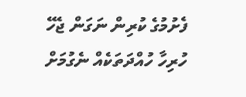ފެށުމުގެ ކުރިން ނަގަން ޖެހޭ ހުރިހާ ހުއްދަތަކެއް ނެގުމަށް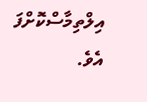އިލްތިމާސްކޮށްފަ އެވެ.